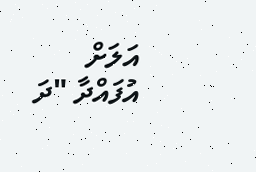އަލަށް އުފައްދާ "ދަ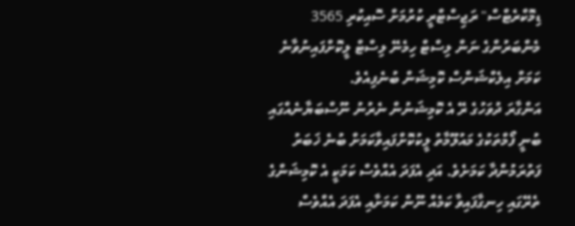ޑިމޮކްރެޓްސް" ރަޖިސްޓްރީ ކުރުމަށް ސޮއިކުރި 3565 މެންބަރުންގެ ނަން ލިސްޓް ހިމެނޭ ލިސްޓް ލީކޮށްފައިނުވާނެ ކަމަށް އިލެކްޝަންސް ކޮމިޝަން ބުނެފިއެވެ.
އަންގާރަ ދުވަހުގެ ރޭ އެ ކޮމިޝަނުން ނެރުނު ނޫސްބަޔާނެއްގައި ބުނީ ފޯމްތަކުގެ މައުލޫމާތު ލީކުކޮށްފައިވާކަމަށް ބުނެ ޚަބަރު ފަތުރަމުންދާ ކަމަށެވެ. އަދި އެފަދަ އެއްވެސް ކަމަކީ އެ ކޮމިޝަންގެ ތެރޭގައި ހިނގާފައިވާ ކަމެއް ނޫން ކަމަށާއި އެފަދަ އެއްވެސް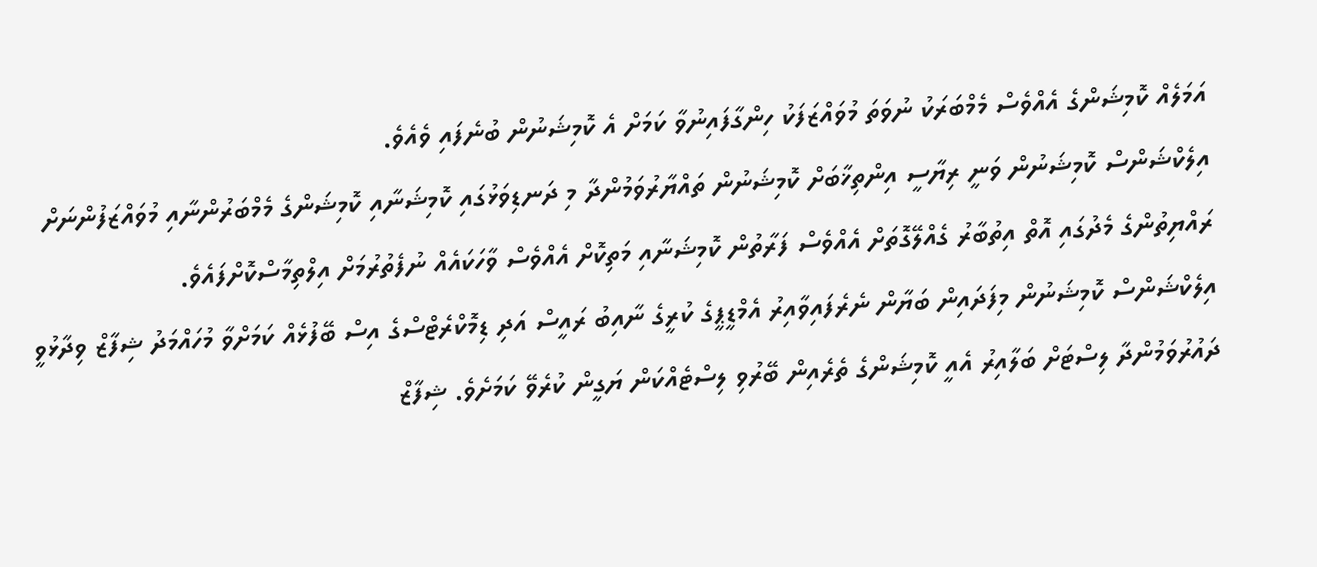އަމަލެއް ކޮމިޝަންގެ އެއްވެސް މެމްބަރަކު ނުވަތަ މުވައްޒަފަކު ހިންގާފައިނުވާ ކަމަށް އެ ކޮމިޝަނުން ބުނެފައި ވެއެވެ.
އިލެކްޝަންސް ކޮމިޝަނުން ވަނީ ރިޔާސީ އިންތިޚާބަށް ކޮމިޝަނުން ތައްޔާރުވަމުންދާ މި ދަނޑިވަޅުގައި ކޮމިޝަނާއި ކޮމިޝަންގެ މެމްބަރުންނާއި މުވައްޒަފުންނަށް ރައްޔިތުންގެ މެދުގައި އޮތް އިތުބާރު ގެއްލޭގޮތަށް އެއްވެސް ފަރާތުން ކޮމިޝަނާއި މަތިކޮށް އެއްވެސް ވާހަކައެއް ނުފެތުރުމަށް އިލްތިމާސްކޮށްފައެވެ.
އިލެކްޝަންސް ކޮމިޝަނުން މިފަދައިން ބަޔާން ނެރެފައިވާއިރު އެމްޑީޕީގެ ކުރީގެ ނާއިބު ރައީސް އަދި ޑިމޮކްރެޓްސްގެ އިސް ބޭފުޅެއް ކަމަށްވާ މުހައްމަދު ޝިފާޒް ވިދާޅުވީ ދައުރުވަމުންދާ ލިސްޓަށް ބަލާއިރު އެއީ ކޮމިޝަންގެ ތެރެއިން ބޭރުވި ލިސްޓެއްކަން ޔަގީން ކުރެވޭ ކަމަށެވެ. ޝިފާޒް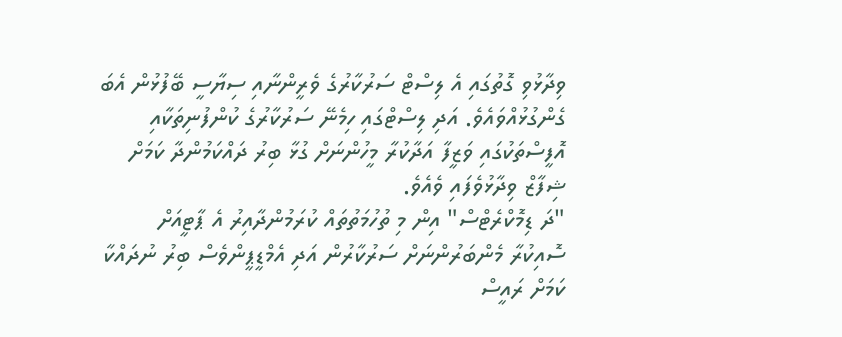ވިދާޅުވި ގޮތުގައި އެ ލިސްޓް ސަރުކާރުގެ ވެރީންނާއި ސިޔާސީ ބޭފުޅުން އެބަ ގެންގުޅުއްވައެވެ. އަދި ލިސްޓްގައި ހިމެނޭ ސަރުކާރުގެ ކުންފުނިތަކާއި އޮފީސްތަކުގައި ވަޒީފާ އަދާކުރާ މީހުންނަށް ގުޅާ ބިރު ދައްކަމުންދާ ކަމަށް ޝިފާޒް ވިދާޅުވެފައި ވެއެވެ.
"ދަ ޑިމޮކްރެޓްސް" އިން މި ތުހުމަތުތައް ކުރަމުންދާއިރު އެ ޕާޓީއަށް ސޮއިކުރާ މެންބަރުންނަށް ސަރުކާރުން އަދި އެމްޑީޕީންވެސް ބިރު ނުދައްކާ ކަމަށް ރައީސް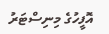އޮފީހުގެ މިނިސްޓަރު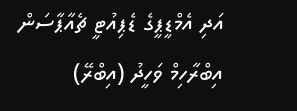އަދި އެމްޑީޕީގެ ޑެޕިއުޓީ ޗެއާޕާސަން އިބްރާހިމް ވަހީދު (އިބްރޭ)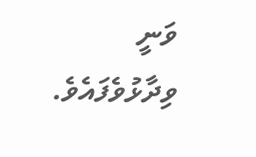ވަނީ ވިދާޅުވެފައެވެ.